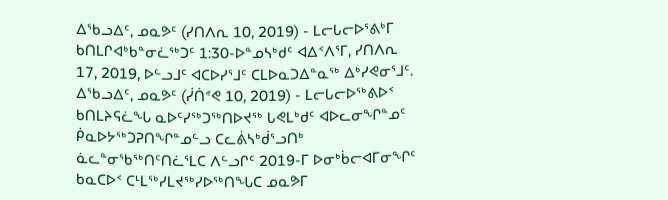ᐃᖃᓗᐃᑦ, ᓄᓇᕗᑦ (ᓯᑎᐱᕆ 10, 2019) - ᒪᓕᒐᓕᐅᕐᕕᒃᒥ ᑲᑎᒪᒋᐊᒃᑲᓐᓂᓛᖅᑐᑦ 1:30-ᐅᓐᓄᓴᒃᑯᑦ ᐊᐃᑉᐱᕐᒥ, ᓯᑎᐱᕆ 17, 2019, ᐅᓪᓗᒧᑦ ᐊᑕᐅᓯᕐᒧᑦ ᑕᒪᐅᓇᑐᐃᓐᓇᖅ ᐃᒃᓯᕙᓂᕐᒧᑦ.
ᐃᖃᓗᐃᑦ, ᓄᓇᕗᑦ (ᓰᑏᕝᕙ 10, 2019) - ᒪᓕᒐᓕᐅᖅᕕᐅᑉ ᑲᑎᒪᔨᕋᓛᖓ ᓇᐅᑦᓯᖅᑐᖅᑎᐅᔪᖅ ᒐᕙᒪᒃᑯᑦ ᐊᐅᓚᓂᖏᓐᓄᑦ ᑮᓇᐅᔭᖅᑐᕈᑎᖏᓐᓄᓪᓗ ᑕᓚᕖᓴᒃᑰᕐᓗᑎᒃ ᓈᓚᓐᓂᖃᖅᑎᑦᑎᓛᕐᒪᑕ ᐱᓪᓗᒋᑦ 2019-ᒥ ᐅᓂᒃᑳᓕᐊᒥᓂᖏᑦ ᑲᓇᑕᐅᑉ ᑕᒻᒪᖅᓯᒪᔪᖅᓯᐅᖅᑎᖓᑕ ᓄᓇᕗᒥ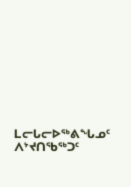ᒪᓕᒐᓕᐅᖅᕕᖓᓄᑦ ᐱᔾᔪᑎᖃᖅᑐᑦ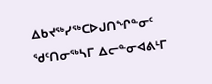ᐃᑲᔪᖅᓯᖅᑕᐅᒍᑎᖏᓐᓂᑦ ᖁᑦᑎᓂᖅᓴᒥ ᐃᓕᓐᓂᐊᕕᒻᒥ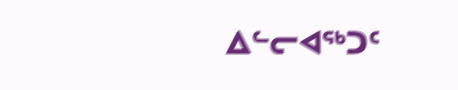ᐃᓪᓕᐊᖅᑐᑦ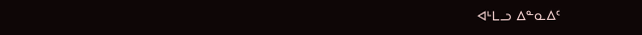ᐊᒻᒪᓗ ᐃᓐᓇᐃᑦ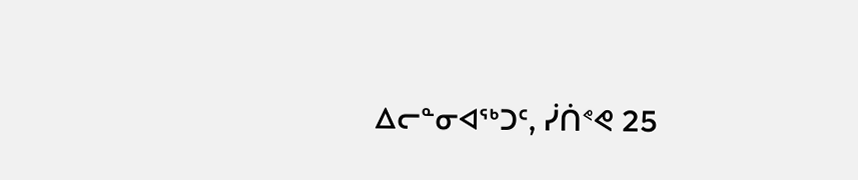ᐃᓕᓐᓂᐊᖅᑐᑦ, ᓰᑏᕝᕙ 25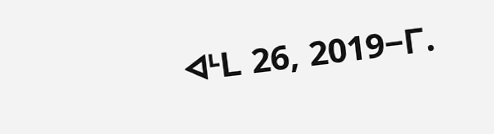ᐊᒻᒪ 26, 2019−ᒥ.